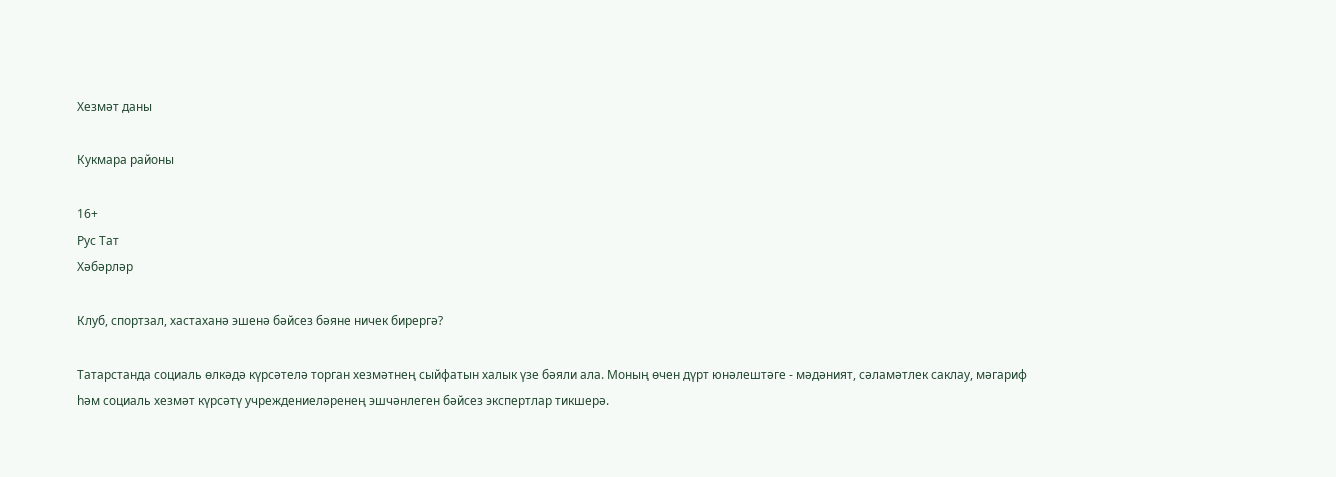Хезмәт даны

Кукмара районы

16+
Рус Тат
Хәбәрләр

Клуб, спортзал, хастаханә эшенә бәйсез бәяне ничек бирергә?

Татарстанда социаль өлкәдә күрсәтелә торган хезмәтнең сыйфатын халык үзе бәяли ала. Моның өчен дүрт юнәлештәге - мәдәният, сәламәтлек саклау, мәгариф һәм социаль хезмәт күрсәтү учреждениеләренең эшчәнлеген бәйсез экспертлар тикшерә.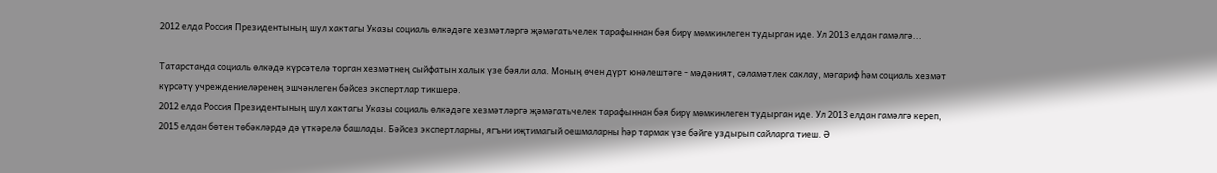2012 елда Россия Президентының шул хактагы Указы социаль өлкәдәге хезмәтләргә җәмәгатьчелек тарафыннан бәя бирү мөмкинлеген тудырган иде. Ул 2013 елдан гамәлгә...

Татарстанда социаль өлкәдә күрсәтелә торган хезмәтнең сыйфатын халык үзе бәяли ала. Моның өчен дүрт юнәлештәге - мәдәният, сәламәтлек саклау, мәгариф һәм социаль хезмәт күрсәтү учреждениеләренең эшчәнлеген бәйсез экспертлар тикшерә.
2012 елда Россия Президентының шул хактагы Указы социаль өлкәдәге хезмәтләргә җәмәгатьчелек тарафыннан бәя бирү мөмкинлеген тудырган иде. Ул 2013 елдан гамәлгә кереп, 2015 елдан бөтен төбәкләрдә дә үткәрелә башлады. Бәйсез экспертларны, ягъни иҗтимагый оешмаларны һәр тармак үзе бәйге уздырып сайларга тиеш. Ә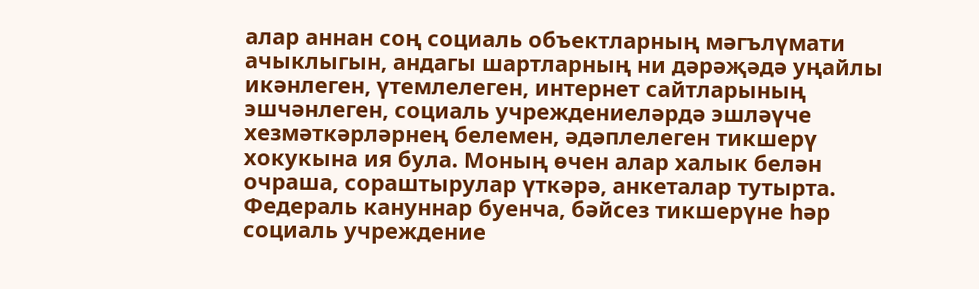алар аннан соң социаль объектларның мәгълүмати ачыклыгын, андагы шартларның ни дәрәҗәдә уңайлы икәнлеген, үтемлелеген, интернет сайтларының эшчәнлеген, социаль учреждениеләрдә эшләүче хезмәткәрләрнең белемен, әдәплелеген тикшерү хокукына ия була. Моның өчен алар халык белән очраша, сораштырулар үткәрә, анкеталар тутырта.
Федераль кануннар буенча, бәйсез тикшерүне һәр социаль учреждение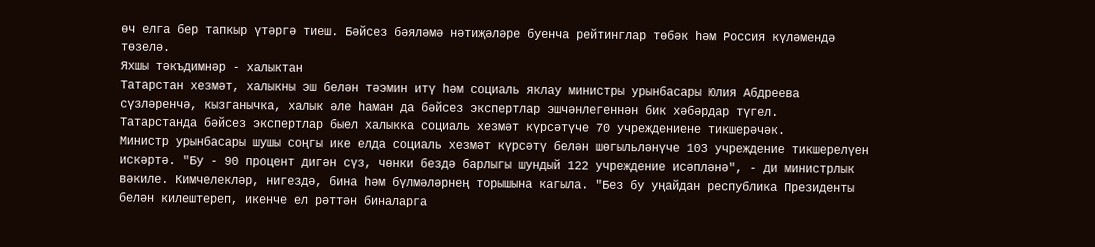өч елга бер тапкыр үтәргә тиеш. Бәйсез бәяләмә нәтиҗәләре буенча рейтинглар төбәк һәм Россия күләмендә төзелә.
Яхшы тәкъдимнәр - халыктан
Татарстан хезмәт, халыкны эш белән тәэмин итү һәм социаль яклау министры урынбасары Юлия Абдреева сүзләренчә, кызганычка, халык әле һаман да бәйсез экспертлар эшчәнлегеннән бик хәбәрдар түгел.
Татарстанда бәйсез экспертлар быел халыкка социаль хезмәт күрсәтүче 70 учреждениене тикшерәчәк.
Министр урынбасары шушы соңгы ике елда социаль хезмәт күрсәтү белән шөгыльләнүче 103 учреждение тикшерелүен искәртә. "Бу - 90 процент дигән сүз, чөнки бездә барлыгы шундый 122 учреждение исәпләнә", - ди министрлык вәкиле. Кимчелекләр, нигездә, бина һәм бүлмәләрнең торышына кагыла. "Без бу уңайдан республика Президенты белән килештереп, икенче ел рәттән биналарга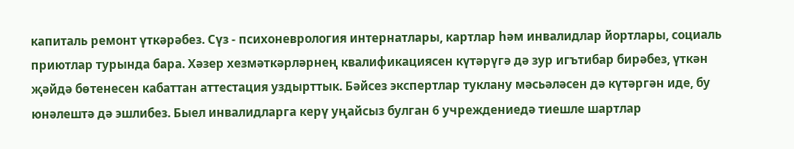капиталь ремонт үткәрәбез. Сүз - психоневрология интернатлары, картлар һәм инвалидлар йортлары, социаль приютлар турында бара. Хәзер хезмәткәрләрнең квалификациясен күтәрүгә дә зур игътибар бирәбез, үткән җәйдә бөтенесен кабаттан аттестация уздырттык. Бәйсез экспертлар туклану мәсьәләсен дә күтәргән иде, бу юнәлештә дә эшлибез. Быел инвалидларга керү уңайсыз булган 6 учреждениедә тиешле шартлар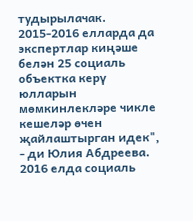тудырылачак. 2015-2016 елларда да экспертлар киңәше белән 25 социаль объектка керү юлларын мөмкинлекләре чикле кешеләр өчен җайлаштырган идек", - ди Юлия Абдреева.
2016 елда социаль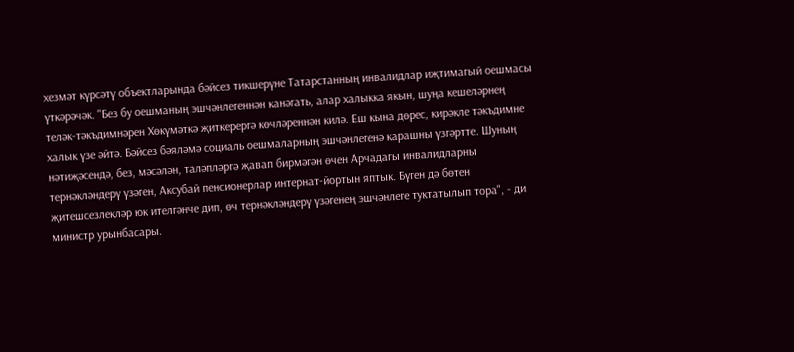хезмәт күрсәтү объектларында бәйсез тикшерүне Татарстанның инвалидлар иҗтимагый оешмасы үткәрәчәк. "Без бу оешманың эшчәнлегеннән канәгать, алар халыкка якын, шуңа кешеләрнең теләк-тәкъдимнәрен Хөкүмәткә җиткерергә көчләреннән килә. Еш кына дөрес, кирәкле тәкъдимне халык үзе әйтә. Бәйсез бәяләмә социаль оешмаларның эшчәнлегенә карашны үзгәртте. Шуның нәтиҗәсендә, без, мәсәлән, таләпләргә җавап бирмәгән өчен Арчадагы инвалидларны тернәкләндерү үзәген, Аксубай пенсионерлар интернат-йортын яптык. Бүген дә бөтен җитешсезлекләр юк ителгәнче дип, өч тернәкләндерү үзәгенең эшчәнлеге туктатылып тора", - ди министр урынбасары.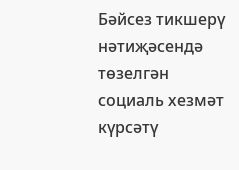Бәйсез тикшерү нәтиҗәсендә төзелгән социаль хезмәт күрсәтү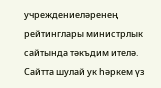учреждениеләренең рейтинглары министрлык сайтында тәкъдим ителә. Сайтта шулай ук һәркем үз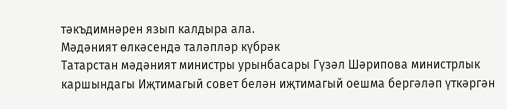тәкъдимнәрен язып калдыра ала.
Мәдәният өлкәсендә таләпләр күбрәк
Татарстан мәдәният министры урынбасары Гүзәл Шәрипова министрлык каршындагы Иҗтимагый совет белән иҗтимагый оешма бергәләп үткәргән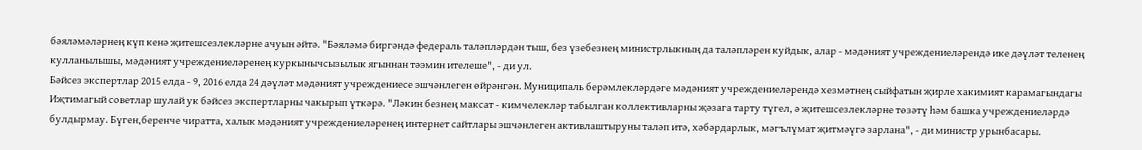бәяләмәләрнең күп кенә җитешсезлекләрне ачуын әйтә. "Бәяләмә биргәндә федераль таләпләрдән тыш, без үзебезнең министрлыкның да таләпләрен куйдык, алар - мәдәният учреждениеләрендә ике дәүләт теленең кулланылышы, мәдәният учреждениеләренең куркынычсызылык ягыннан тәэмин ителеше", - ди ул.
Бәйсез экспертлар 2015 елда - 9, 2016 елда 24 дәүләт мәдәният учреждениесе эшчәнлеген өйрәнгән. Муниципаль берәмлекләрдәге мәдәният учреждениеләрендә хезмәтнең сыйфатын җирле хакимият карамагындагы Иҗтимагый советлар шулай ук бәйсез экспертларны чакырып үткәрә. "Ләкин безнең максат - кимчелекләр табылган коллективларны җәзага тарту түгел, ә җитешсезлекләрне төзәтү һәм башка учреждениеләрдә булдырмау. Бүген,беренче чиратта, халык мәдәният учреждениеләренең интернет сайтлары эшчәнлеген активлаштыруны таләп итә, хәбәрдарлык, мәгълүмат җитмәүгә зарлана", - ди министр урынбасары.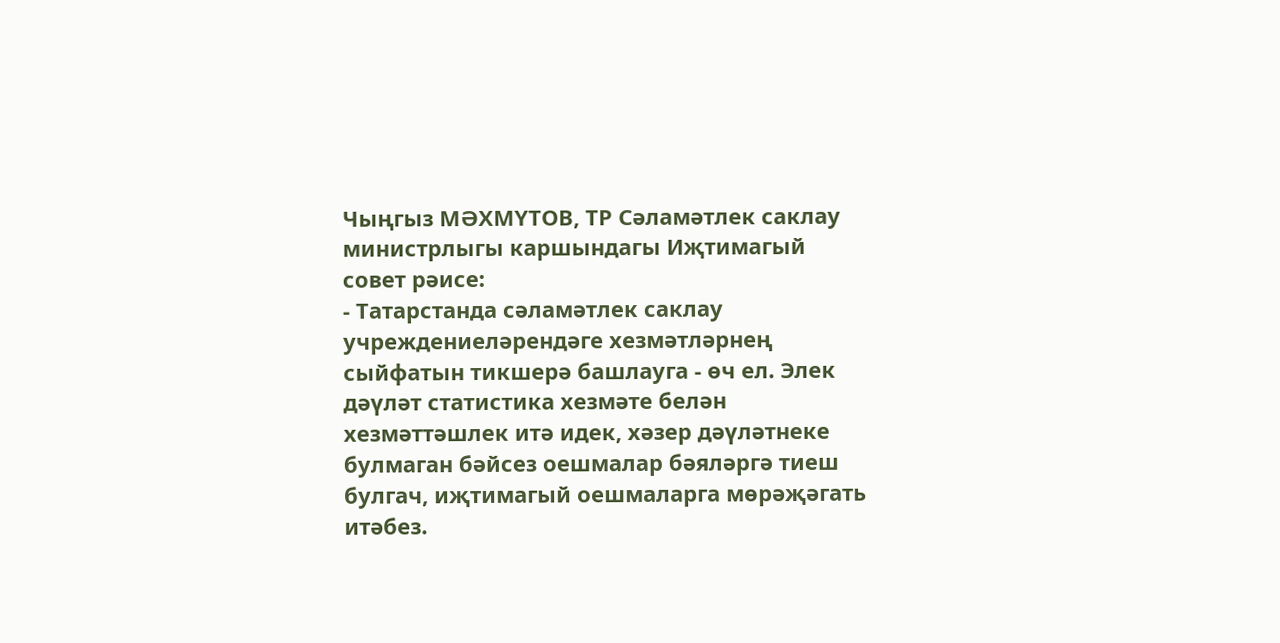Чыңгыз МӘХМҮТОВ, ТР Сәламәтлек саклау министрлыгы каршындагы Иҗтимагый совет рәисе:
- Татарстанда сәламәтлек саклау учреждениеләрендәге хезмәтләрнең сыйфатын тикшерә башлауга - өч ел. Элек дәүләт статистика хезмәте белән хезмәттәшлек итә идек, хәзер дәүләтнеке булмаган бәйсез оешмалар бәяләргә тиеш булгач, иҗтимагый оешмаларга мөрәҗәгать итәбез.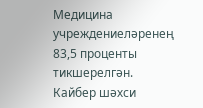Медицина учреждениеләренең 83,5 проценты тикшерелгән. Кайбер шәхси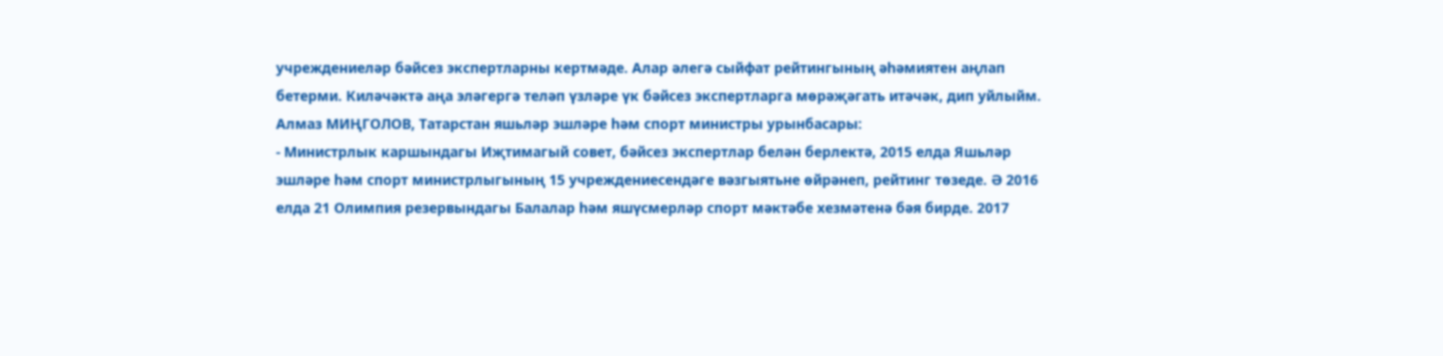учреждениеләр бәйсез экспертларны кертмәде. Алар әлегә сыйфат рейтингының әһәмиятен аңлап бетерми. Киләчәктә аңа эләгергә теләп үзләре үк бәйсез экспертларга мөрәҗәгать итәчәк, дип уйлыйм.
Алмаз МИҢГОЛОВ, Татарстан яшьләр эшләре һәм спорт министры урынбасары:
- Министрлык каршындагы Иҗтимагый совет, бәйсез экспертлар белән берлектә, 2015 елда Яшьләр эшләре һәм спорт министрлыгының 15 учреждениесендәге вәзгыятьне өйрәнеп, рейтинг төзеде. Ә 2016 елда 21 Олимпия резервындагы Балалар һәм яшүсмерләр спорт мәктәбе хезмәтенә бәя бирде. 2017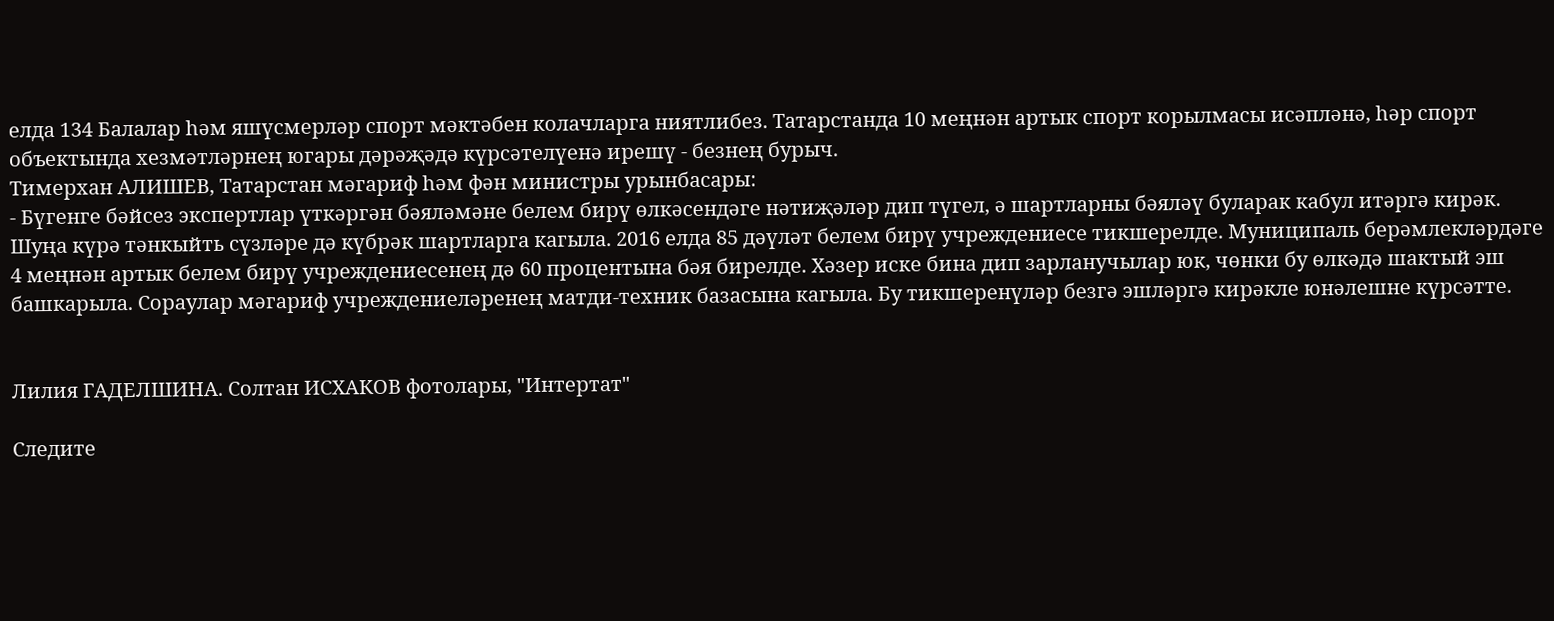елда 134 Балалар һәм яшүсмерләр спорт мәктәбен колачларга ниятлибез. Татарстанда 10 меңнән артык спорт корылмасы исәпләнә, һәр спорт объектында хезмәтләрнең югары дәрәҗәдә күрсәтелүенә ирешү - безнең бурыч.
Тимерхан АЛИШЕВ, Татарстан мәгариф һәм фән министры урынбасары:
- Бүгенге бәйсез экспертлар үткәргән бәяләмәне белем бирү өлкәсендәге нәтиҗәләр дип түгел, ә шартларны бәяләү буларак кабул итәргә кирәк. Шуңа күрә тәнкыйть сүзләре дә күбрәк шартларга кагыла. 2016 елда 85 дәүләт белем бирү учреждениесе тикшерелде. Муниципаль берәмлекләрдәге 4 меңнән артык белем бирү учреждениесенең дә 60 процентына бәя бирелде. Хәзер иске бина дип зарланучылар юк, чөнки бу өлкәдә шактый эш башкарыла. Сораулар мәгариф учреждениеләренең матди-техник базасына кагыла. Бу тикшеренүләр безгә эшләргә кирәкле юнәлешне күрсәтте.


Лилия ГАДЕЛШИНА. Солтан ИСХАКОВ фотолары, "Интертат"

Следите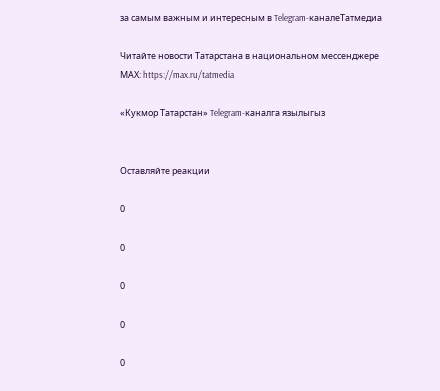за самым важным и интересным в Telegram-каналеТатмедиа

Читайте новости Татарстана в национальном мессенджере MАХ: https://max.ru/tatmedia

«Кукмор Татарстан» Telegram-каналга язылыгыз


Оставляйте реакции

0

0

0

0

0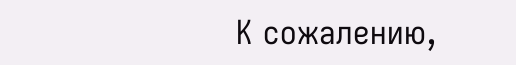К сожалению,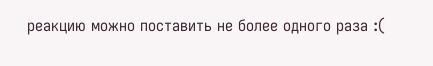реакцию можно поставить не более одного раза :(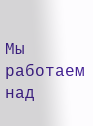Мы работаем над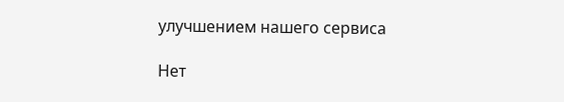улучшением нашего сервиса

Нет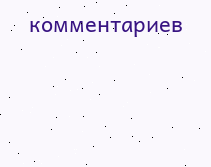комментариев